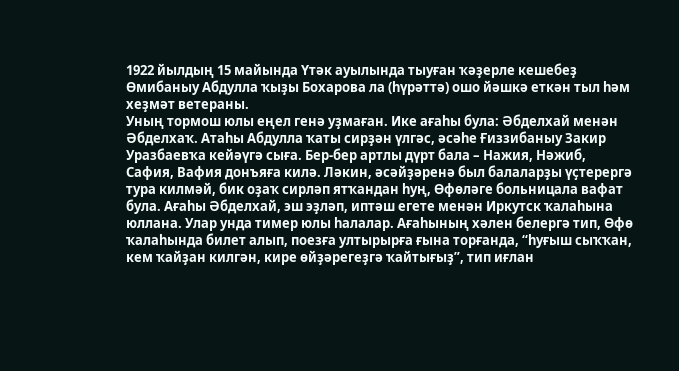1922 йылдың 15 майында Үтәк ауылында тыуған ҡәҙерле кешебеҙ Өмибаныу Абдулла ҡыҙы Бохарова ла (һүрәттә) ошо йәшкә еткән тыл һәм хеҙмәт ветераны.
Уның тормош юлы еңел генә уҙмаған. Ике ағаһы була: Әбделхай менән Әбделхаҡ. Атаһы Абдулла ҡаты сирҙән үлгәс, әсәһе Ғиззибаныу Закир Уразбаевҡа кейәүгә сыға. Бер-бер артлы дүрт бала – Нажия, Нәжиб, Сафия, Вафия донъяға килә. Ләкин, әсәйҙәренә был балаларҙы үҫтерергә тура килмәй, бик оҙаҡ сирләп ятҡандан һуң, Өфөләге больницала вафат була. Ағаһы Әбделхай, эш эҙләп, иптәш егете менән Иркутск ҡалаһына юллана. Улар унда тимер юлы һалалар. Ағаһының хәлен белергә тип, Өфө ҡалаһында билет алып, поезға ултырырға ғына торғанда, “һуғыш сыҡҡан, кем ҡайҙан килгән, кире өйҙәрегеҙгә ҡайтығыҙ”, тип иғлан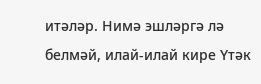итәләр. Нимә эшләргә лә белмәй, илай-илай кире Үтәк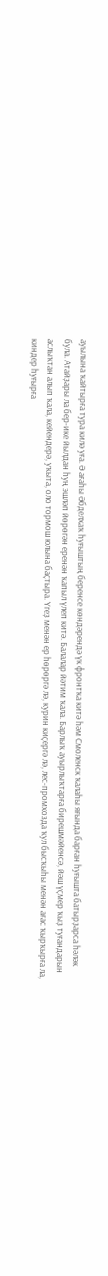ауылына ҡайтырға тура килә уға. Ә ағаһы Әбделхаҡ һуғыштың беренсе көндәрендә үк фронтҡа китә һәм Смоленск ҡалаһы яғында барған һуғышта батырҙарса һәләк була. Атайҙары ла бер-ике йылдан һуң эшләп йөрөгән еренән ҡапыл үлеп китә. Балалар йәтим ҡала. Барлыҡ ауырлыҡтарға бирешмәйенсә, йәш үҫмер ҡыҙ туғандарын аслыҡтан алып ҡала, кейендерә, уҡыта, оло тормош юлына баҫтыра. Үгеҙ менән ер һөрөргә лә, курин киҫергә лә, лес-промхозда ҡул бысҡыһы менән ағас ҡырҡырға ла, киндер һуғырға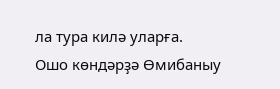ла тура килә уларға.
Ошо көндәрҙә Өмибаныу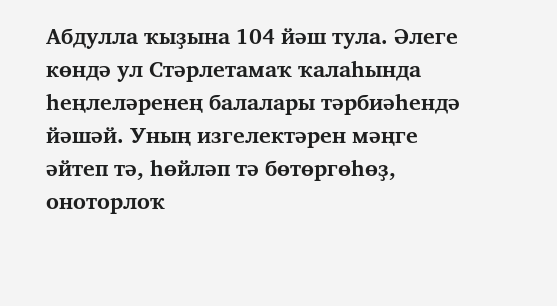Абдулла ҡыҙына 104 йәш тула. Әлеге көндә ул Стәрлетамаҡ ҡалаһында һеңлеләренең балалары тәрбиәһендә йәшәй. Уның изгелектәрен мәңге әйтеп тә, һөйләп тә бөтөргөһөҙ, оноторлоҡ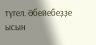түгел. Әбейебеҙҙе ысын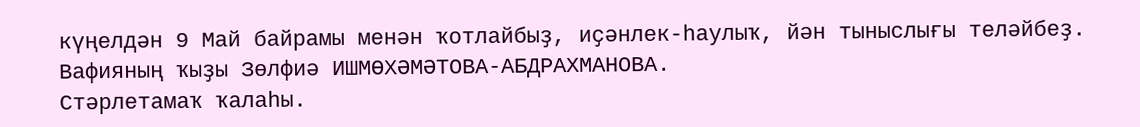күңелдән 9 Май байрамы менән ҡотлайбыҙ, иҫәнлек-һаулыҡ, йән тыныслығы теләйбеҙ.
Вафияның ҡыҙы Зөлфиә ИШМӨХӘМӘТОВА-АБДРАХМАНОВА.
Стәрлетамаҡ ҡалаһы.